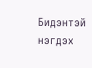Бидэнтэй нэгдэх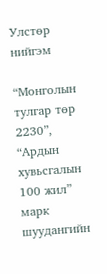Улстөр нийгэм

“Монголын тулгар төр 2230”, “Ардын хувьсгалын 100 жил” марк шуудангийн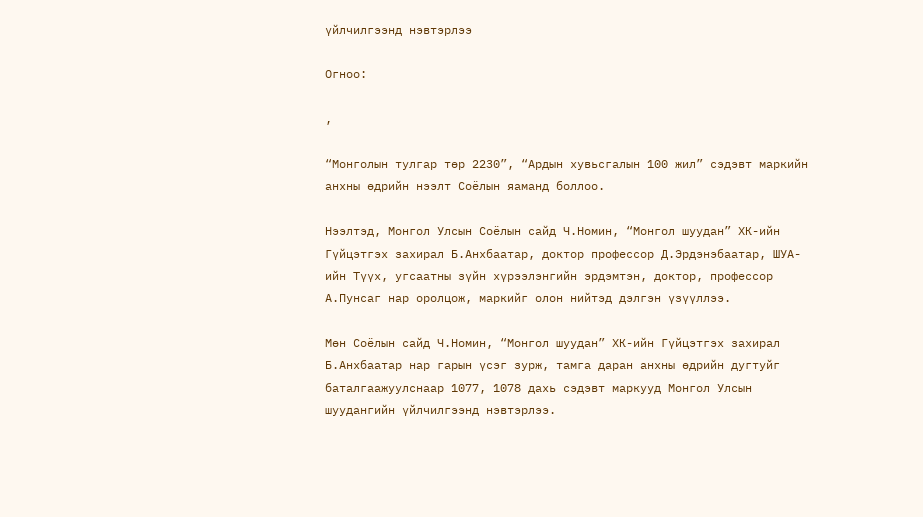үйлчилгээнд нэвтэрлээ

Огноо:

,

“Монголын тулгар төр 2230”, “Ардын хувьсгалын 100 жил” сэдэвт маркийн анхны өдрийн нээлт Соёлын яаманд боллоо.

Нээлтэд, Монгол Улсын Соёлын сайд Ч.Номин, “Монгол шуудан” ХК-ийн Гүйцэтгэх захирал Б.Анхбаатар, доктор профессор Д.Эрдэнэбаатар, ШУА-ийн Түүх, угсаатны зүйн хүрээлэнгийн эрдэмтэн, доктор, профессор А.Пунсаг нар оролцож, маркийг олон нийтэд дэлгэн үзүүллээ.

Мөн Соёлын сайд Ч.Номин, “Монгол шуудан” ХК-ийн Гүйцэтгэх захирал Б.Анхбаатар нар гарын үсэг зурж, тамга даран анхны өдрийн дугтуйг баталгаажуулснаар 1077, 1078 дахь сэдэвт маркууд Монгол Улсын шуудангийн үйлчилгээнд нэвтэрлээ.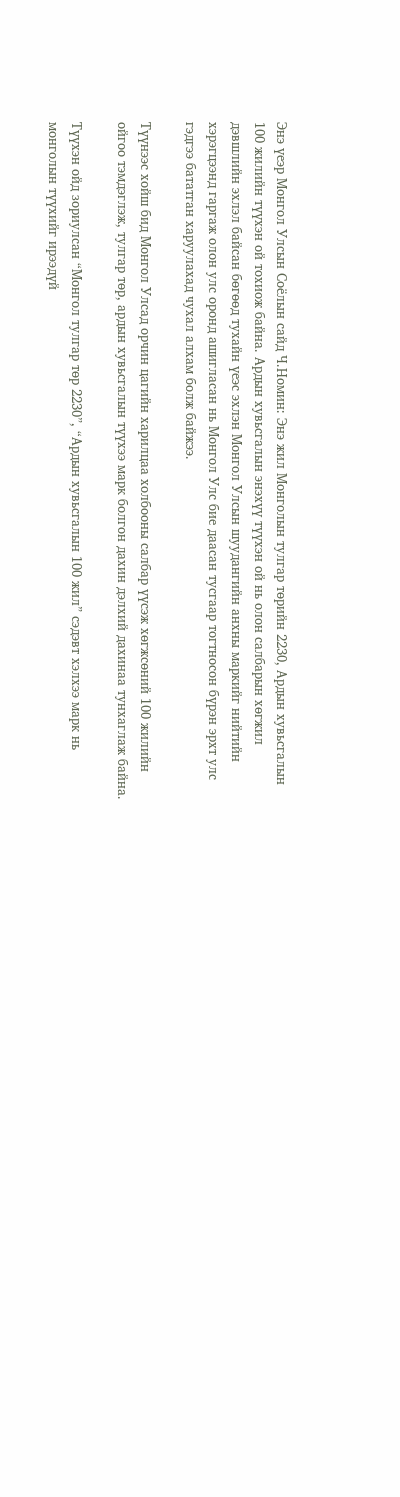Энэ үеэр Монгол Улсын Соёлын сайд Ч.Номин: Энэ жил Монголын тулгар төрийн 2230, Ардын хувьсгалын 100 жилийн түүхэн ой тохиож байна. Ардын хувьсгалын энэхүү түүхэн ой нь олон салбарын хөгжил дэвшлийн эхлэл байсан бөгөөд тухайн үеэс эхлэн Монгол Улсын шуудангийн анхны маркийг нийтийн хэрэгцээнд гаргаж олон улс оронд ашигласан нь Монгол Улс бие даасан тусгаар тогтносон бүрэн эрхт улс гэдгээ бататган харуулахад чухал алхам болж байжээ.

Түүнээс хойш бид Монгол Улсад орчин цагийн харилцаа холбооны салбар үүсэж хөгжсөний 100 жилийн ойгоо тэмдэглэж, тулгар төр, ардын хувьсгалын түүхээ марк болгон дахин дэлхий дахинаа тунхаглаж байна.

Түүхэн ойд зориулсан “Монгол тулгар төр 2230”, “Ардын хувьсгалын 100 жил” сэдэвт хэлхээ марк нь монголын түүхийг ирээдүй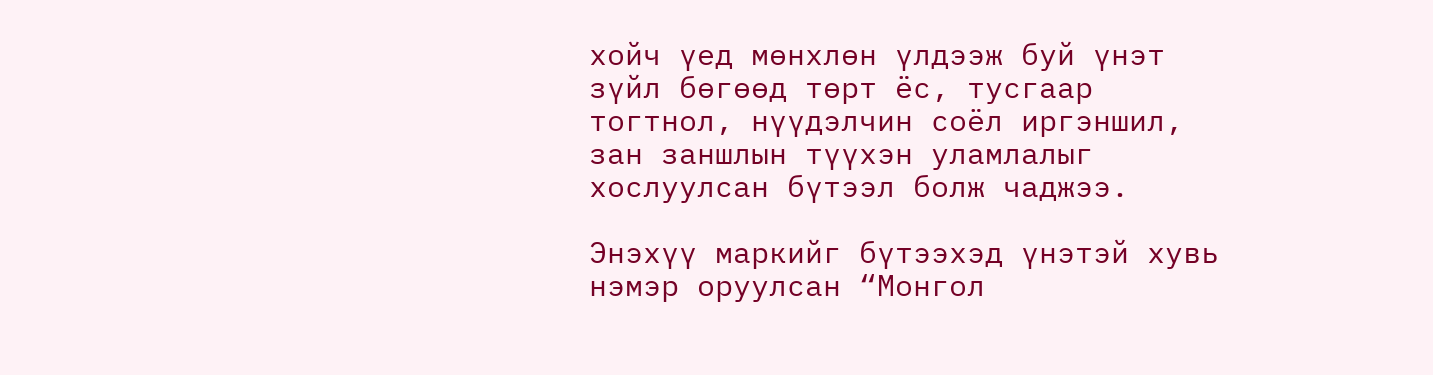хойч үед мөнхлөн үлдээж буй үнэт зүйл бөгөөд төрт ёс, тусгаар тогтнол, нүүдэлчин соёл иргэншил, зан заншлын түүхэн уламлалыг хослуулсан бүтээл болж чаджээ.

Энэхүү маркийг бүтээхэд үнэтэй хувь нэмэр оруулсан “Монгол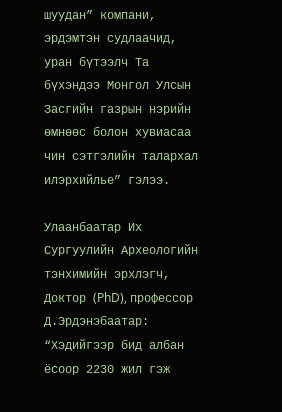шуудан” компани, эрдэмтэн судлаачид, уран бүтээлч Та бүхэндээ Монгол Улсын Засгийн газрын нэрийн өмнөөс болон хувиасаа чин сэтгэлийн талархал илэрхийлье” гэлээ.

Улаанбаатар Их Сургуулийн Археологийн тэнхимийн эрхлэгч, Доктор (PhD), профессор Д.Эрдэнэбаатар:  “Хэдийгээр бид албан ёсоор 2230 жил гэж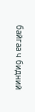байгаа ч бидний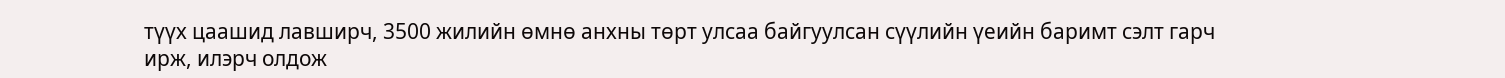түүх цаашид лавширч, 3500 жилийн өмнө анхны төрт улсаа байгуулсан сүүлийн үеийн баримт сэлт гарч ирж, илэрч олдож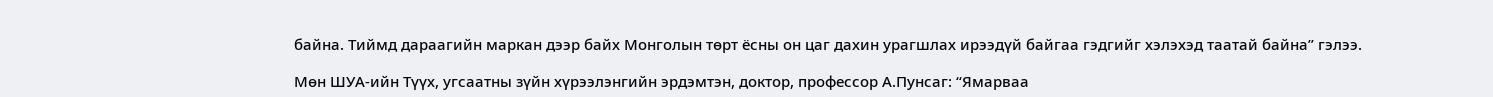байна. Тиймд дараагийн маркан дээр байх Монголын төрт ёсны он цаг дахин урагшлах ирээдүй байгаа гэдгийг хэлэхэд таатай байна” гэлээ.

Мөн ШУА-ийн Түүх, угсаатны зүйн хүрээлэнгийн эрдэмтэн, доктор, профессор А.Пунсаг: “Ямарваа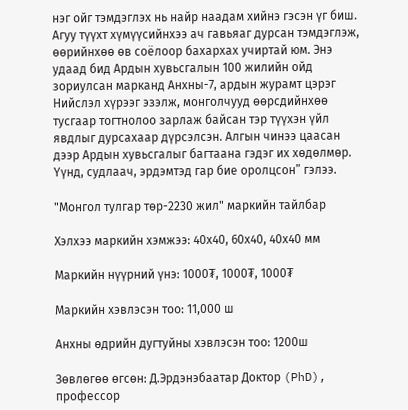нэг ойг тэмдэглэх нь найр наадам хийнэ гэсэн үг биш. Агуу түүхт хүмүүсийнхээ ач гавьяаг дурсан тэмдэглэж, өөрийнхөө өв соёлоор бахархах учиртай юм. Энэ удаад бид Ардын хувьсгалын 100 жилийн ойд зориулсан марканд Анхны-7, ардын журамт цэрэг Нийслэл хүрээг эзэлж, монголчууд өөрсдийнхөө тусгаар тогтнолоо зарлаж байсан тэр түүхэн үйл явдлыг дурсахаар дүрсэлсэн. Алгын чинээ цаасан дээр Ардын хувьсгалыг багтаана гэдэг их хөдөлмөр. Үүнд, судлаач, эрдэмтэд гар бие оролцсон” гэлээ.

"Монгол тулгар төр-2230 жил" маркийн тайлбар

Хэлхээ маркийн хэмжээ: 40х40, 60х40, 40х40 мм

Маркийн нүүрний үнэ: 1000₮, 1000₮, 1000₮

Маркийн хэвлэсэн тоо: 11,000 ш

Анхны өдрийн дугтуйны хэвлэсэн тоо: 1200ш

Зөвлөгөө өгсөн: Д.Эрдэнэбаатар Доктор (PhD), профессор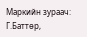Маркийн зураач: Г.Баттөр,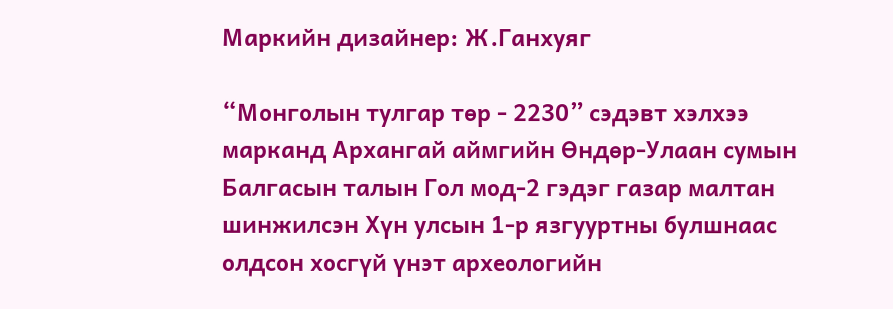Маркийн дизайнер: Ж.Ганхуяг

“Монголын тулгар төр - 2230” сэдэвт хэлхээ марканд Архангай аймгийн Өндөр-Улаан сумын Балгасын талын Гол мод-2 гэдэг газар малтан шинжилсэн Хүн улсын 1-р язгууртны булшнаас олдсон хосгүй үнэт археологийн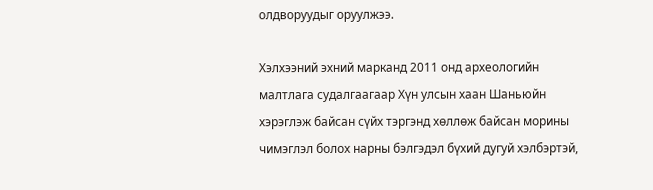олдворуудыг оруулжээ.

Хэлхээний эхний марканд 2011 онд археологийн малтлага судалгаагаар Хүн улсын хаан Шаньюйн хэрэглэж байсан сүйх тэргэнд хөллөж байсан морины чимэглэл болох нарны бэлгэдэл бүхий дугуй хэлбэртэй,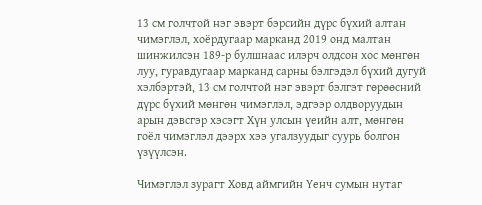13 см голчтой нэг эвэрт бэрсийн дүрс бүхий алтан чимэглэл, хоёрдугаар марканд 2019 онд малтан шинжилсэн 189-р булшнаас илэрч олдсон хос мөнгөн луу, гуравдугаар марканд сарны бэлгэдэл бүхий дугуй хэлбэртэй, 13 см голчтой нэг эвэрт бэлгэт гөрөөсний дүрс бүхий мөнгөн чимэглэл, эдгээр олдворуудын арын дэвсгэр хэсэгт Хүн улсын үеийн алт, мөнгөн гоёл чимэглэл дээрх хээ угалзуудыг суурь болгон үзүүлсэн.

Чимэглэл зурагт Ховд аймгийн Үенч сумын нутаг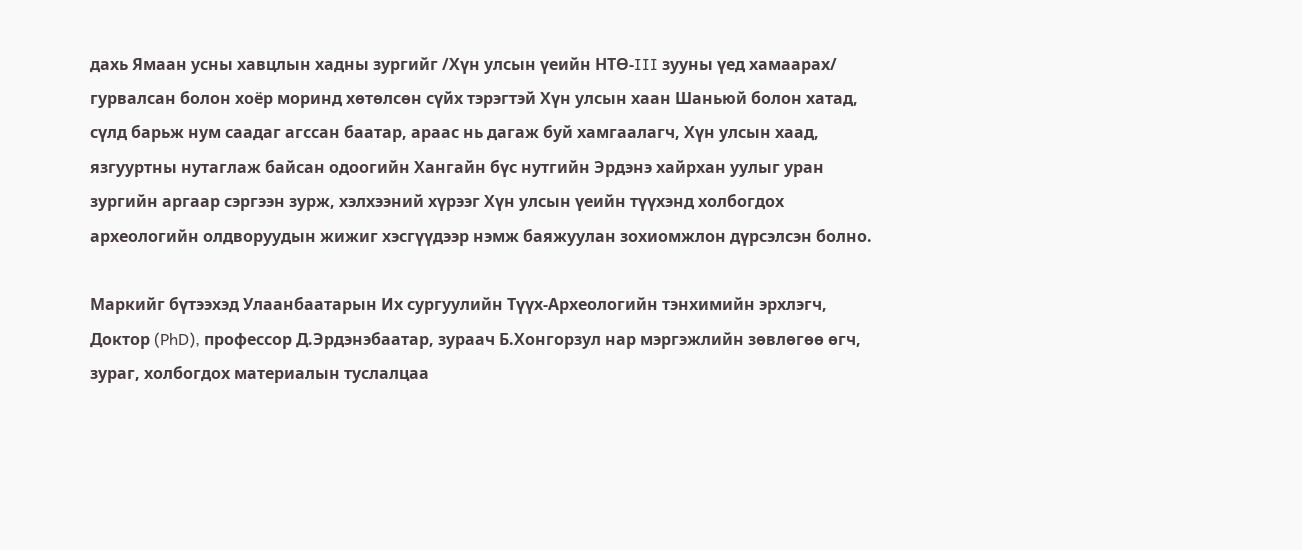дахь Ямаан усны хавцлын хадны зургийг /Хүн улсын үеийн НТӨ-III зууны үед хамаарах/ гурвалсан болон хоёр моринд хөтөлсөн сүйх тэрэгтэй Хүн улсын хаан Шаньюй болон хатад, сүлд барьж нум саадаг агссан баатар, араас нь дагаж буй хамгаалагч, Хүн улсын хаад, язгууртны нутаглаж байсан одоогийн Хангайн бүс нутгийн Эрдэнэ хайрхан уулыг уран зургийн аргаар сэргээн зурж, хэлхээний хүрээг Хүн улсын үеийн түүхэнд холбогдох археологийн олдворуудын жижиг хэсгүүдээр нэмж баяжуулан зохиомжлон дүрсэлсэн болно.

Маркийг бүтээхэд Улаанбаатарын Их сургуулийн Түүх-Археологийн тэнхимийн эрхлэгч, Доктор (PhD), профессор Д.Эрдэнэбаатар, зураач Б.Хонгорзул нар мэргэжлийн зөвлөгөө өгч, зураг, холбогдох материалын туслалцаа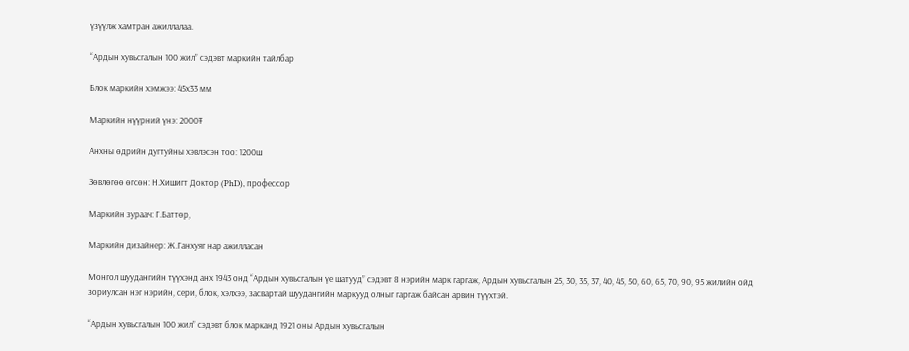үзүүлж хамтран ажиллалаа.

“Ардын хувьсгалын 100 жил” сэдэвт маркийн тайлбар

Блок маркийн хэмжээ: 45х33 мм

Маркийн нүүрний үнэ: 2000₮

Анхны өдрийн дугтуйны хэвлэсэн тоо: 1200ш

Зөвлөгөө өгсөн: Н.Хишигт Доктор (PhD), профессор

Маркийн зураач: Г.Баттөр,

Маркийн дизайнер: Ж.Ганхуяг нар ажилласан

Монгол шуудангийн түүхэнд анх 1943 онд “Ардын хувьсгалын үе шатууд” сэдэвт 8 нэрийн марк гаргаж, Ардын хувьсгалын 25, 30, 35, 37, 40, 45, 50, 60, 65, 70, 90, 95 жилийн ойд зориулсан нэг нэрийн, сери, блок, хэлхээ, засвартай шуудангийн маркууд олныг гаргаж байсан арвин түүхтэй.

“Ардын хувьсгалын 100 жил” сэдэвт блок марканд 1921 оны Ардын хувьсгалын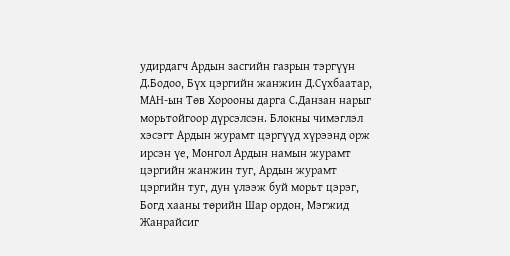удирдагч Ардын засгийн газрын тэргүүн Д.Бодоо, Бүх цэргийн жанжин Д.Сүхбаатар, МАН-ын Төв Хорооны дарга С.Данзан нарыг морьтойгоор дүрсэлсэн. Блокны чимэглэл хэсэгт Ардын журамт цэргүүд хүрээнд орж ирсэн үе, Монгол Ардын намын журамт цэргийн жанжин туг, Ардын журамт цэргийн туг, дун үлээж буй морьт цэрэг, Богд хааны төрийн Шар ордон, Мэгжид Жанрайсиг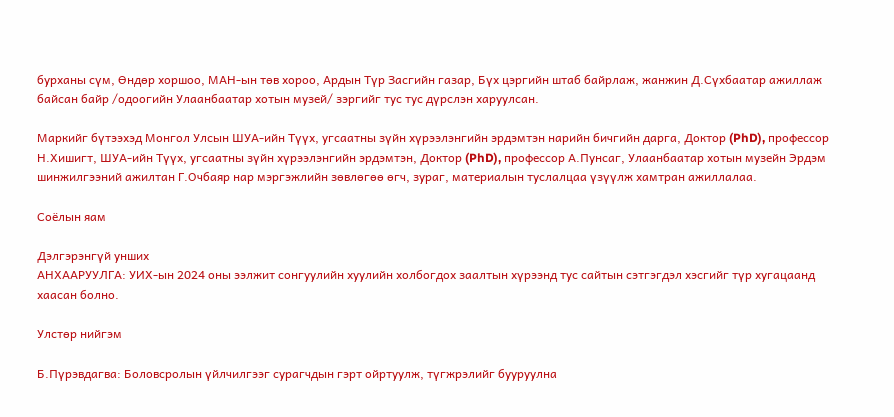бурханы сүм, Өндөр хоршоо, МАН-ын төв хороо, Ардын Түр Засгийн газар, Бүх цэргийн штаб байрлаж, жанжин Д.Сүхбаатар ажиллаж байсан байр /одоогийн Улаанбаатар хотын музей/ зэргийг тус тус дүрслэн харуулсан.

Маркийг бүтээхэд Монгол Улсын ШУА-ийн Түүх, угсаатны зүйн хүрээлэнгийн эрдэмтэн нарийн бичгийн дарга, Доктор (PhD), профессор Н.Хишигт, ШУА-ийн Түүх, угсаатны зүйн хүрээлэнгийн эрдэмтэн, Доктор (PhD), профессор А.Пунсаг, Улаанбаатар хотын музейн Эрдэм шинжилгээний ажилтан Г.Очбаяр нар мэргэжлийн зөвлөгөө өгч, зураг, материалын туслалцаа үзүүлж хамтран ажиллалаа.

Соёлын яам

Дэлгэрэнгүй унших
АНХААРУУЛГА: УИХ-ын 2024 оны ээлжит сонгуулийн хуулийн холбогдох заалтын хүрээнд тус сайтын сэтгэгдэл хэсгийг түр хугацаанд хаасан болно.

Улстөр нийгэм

Б.Пүрэвдагва: Боловсролын үйлчилгээг сурагчдын гэрт ойртуулж, түгжрэлийг бууруулна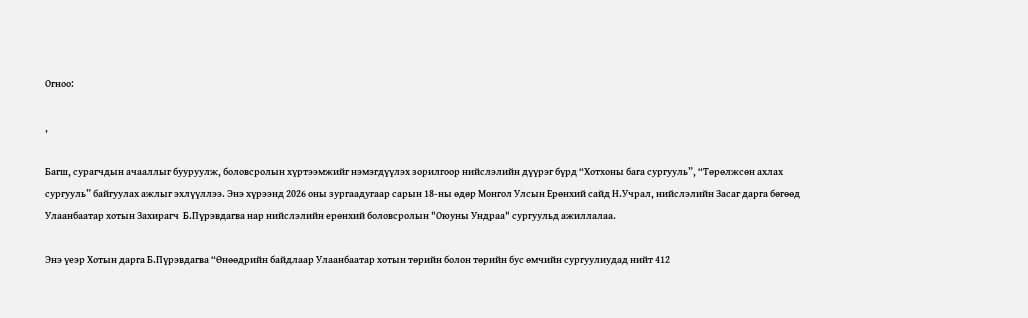Огноо:

,

Багш, сурагчдын ачааллыг бууруулж, боловсролын хүртээмжийг нэмэгдүүлэх зорилгоор нийслэлийн дүүрэг бүрд “Хотхоны бага сургууль”, “Төрөлжсөн ахлах сургууль” байгуулах ажлыг эхлүүллээ. Энэ хүрээнд 2026 оны зургаадугаар сарын 18-ны өдөр Монгол Улсын Ерөнхий сайд Н.Учрал, нийслэлийн Засаг дарга бөгөөд Улаанбаатар хотын Захирагч  Б.Пүрэвдагва нар нийслэлийн ерөнхий боловсролын "Оюуны Ундраа" сургуульд ажиллалаа.

Энэ үеэр Хотын дарга Б.Пүрэвдагва “Өнөөдрийн байдлаар Улаанбаатар хотын төрийн болон төрийн бус өмчийн сургуулиудад нийт 412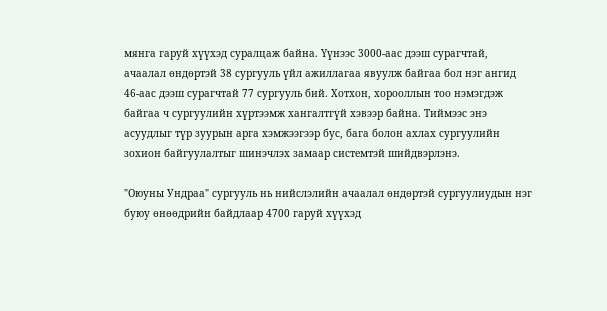мянга гаруй хүүхэд суралцаж байна. Үүнээс 3000-аас дээш сурагчтай, ачаалал өндөртэй 38 сургууль үйл ажиллагаа явуулж байгаа бол нэг ангид 46-аас дээш сурагчтай 77 сургууль бий. Хотхон, хорооллын тоо нэмэгдэж байгаа ч сургуулийн хүртээмж хангалтгүй хэвээр байна. Тиймээс энэ асуудлыг түр зуурын арга хэмжээгээр бус, бага болон ахлах сургуулийн зохион байгуулалтыг шинэчлэх замаар системтэй шийдвэрлэнэ.

"Оюуны Ундраа" сургууль нь нийслэлийн ачаалал өндөртэй сургуулиудын нэг буюу өнөөдрийн байдлаар 4700 гаруй хүүхэд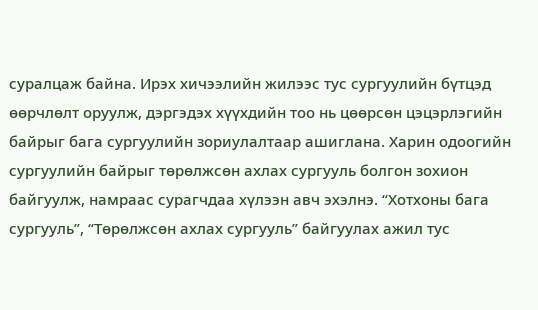суралцаж байна. Ирэх хичээлийн жилээс тус сургуулийн бүтцэд өөрчлөлт оруулж, дэргэдэх хүүхдийн тоо нь цөөрсөн цэцэрлэгийн байрыг бага сургуулийн зориулалтаар ашиглана. Харин одоогийн сургуулийн байрыг төрөлжсөн ахлах сургууль болгон зохион байгуулж, намраас сурагчдаа хүлээн авч эхэлнэ. “Хотхоны бага сургууль”, “Төрөлжсөн ахлах сургууль” байгуулах ажил тус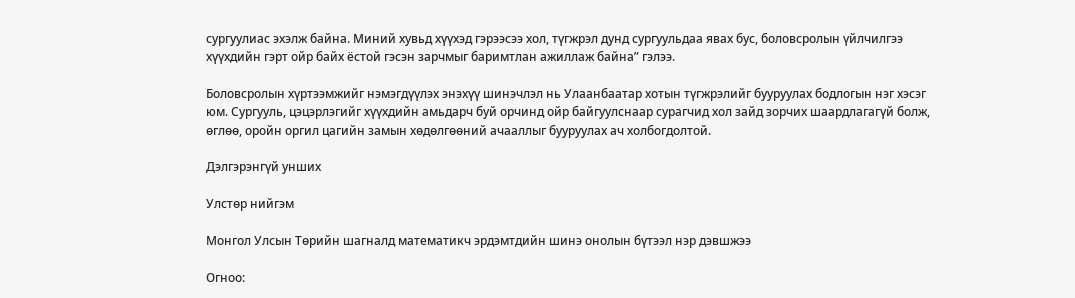сургуулиас эхэлж байна. Миний хувьд хүүхэд гэрээсээ хол, түгжрэл дунд сургуульдаа явах бус, боловсролын үйлчилгээ хүүхдийн гэрт ойр байх ёстой гэсэн зарчмыг баримтлан ажиллаж байна” гэлээ.

Боловсролын хүртээмжийг нэмэгдүүлэх энэхүү шинэчлэл нь Улаанбаатар хотын түгжрэлийг бууруулах бодлогын нэг хэсэг юм. Сургууль, цэцэрлэгийг хүүхдийн амьдарч буй орчинд ойр байгуулснаар сурагчид хол зайд зорчих шаардлагагүй болж, өглөө, оройн оргил цагийн замын хөдөлгөөний ачааллыг бууруулах ач холбогдолтой.

Дэлгэрэнгүй унших

Улстөр нийгэм

Монгол Улсын Төрийн шагналд математикч эрдэмтдийн шинэ онолын бүтээл нэр дэвшжээ

Огноо: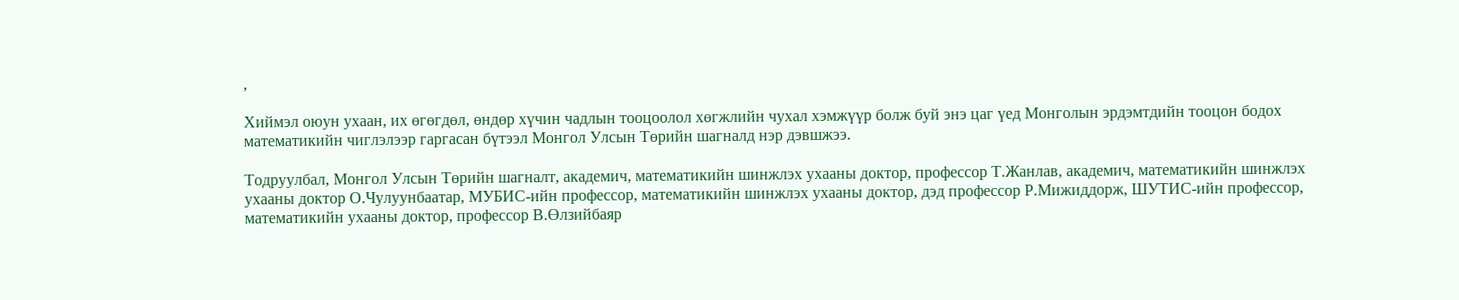,

Хиймэл оюун ухаан, их өгөгдөл, өндөр хүчин чадлын тооцоолол хөгжлийн чухал хэмжүүр болж буй энэ цаг үед Монголын эрдэмтдийн тооцон бодох математикийн чиглэлээр гаргасан бүтээл Монгол Улсын Төрийн шагналд нэр дэвшжээ.

Тодруулбал, Монгол Улсын Төрийн шагналт, академич, математикийн шинжлэх ухааны доктор, профессор Т.Жанлав, академич, математикийн шинжлэх ухааны доктор О.Чулуунбаатар, МУБИС-ийн профессор, математикийн шинжлэх ухааны доктор, дэд профессор Р.Мижиддорж, ШУТИС-ийн профессор, математикийн ухааны доктор, профессор В.Өлзийбаяр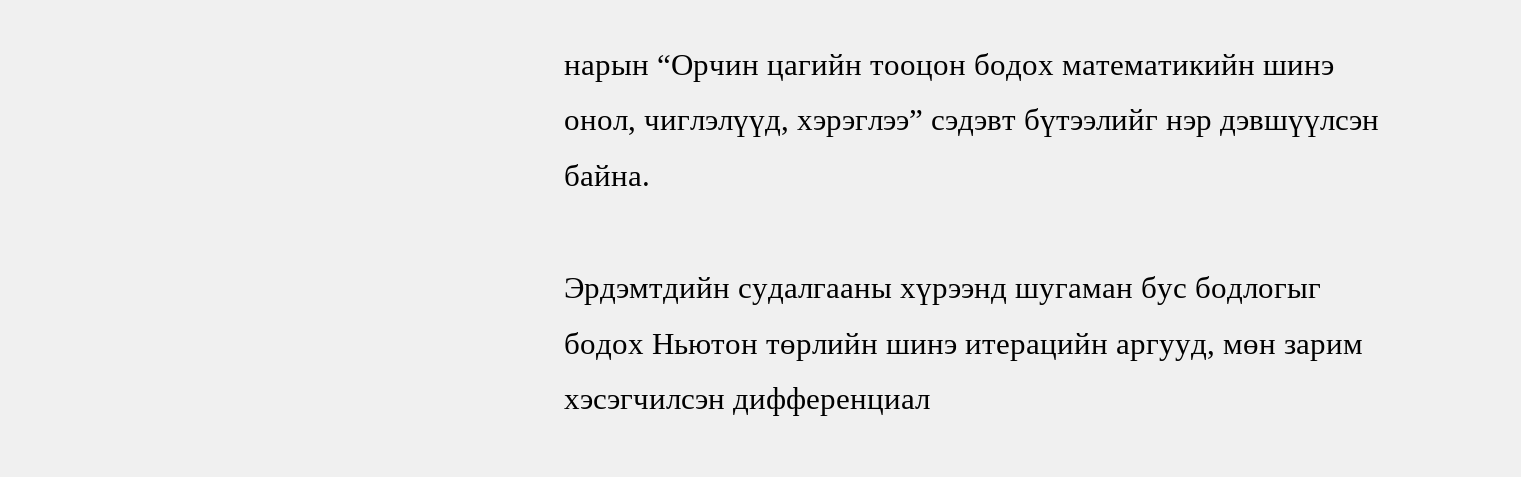нарын “Орчин цагийн тооцон бодох математикийн шинэ онол, чиглэлүүд, хэрэглээ” сэдэвт бүтээлийг нэр дэвшүүлсэн байна.

Эрдэмтдийн судалгааны хүрээнд шугаман бус бодлогыг бодох Ньютон төрлийн шинэ итерацийн аргууд, мөн зарим хэсэгчилсэн дифференциал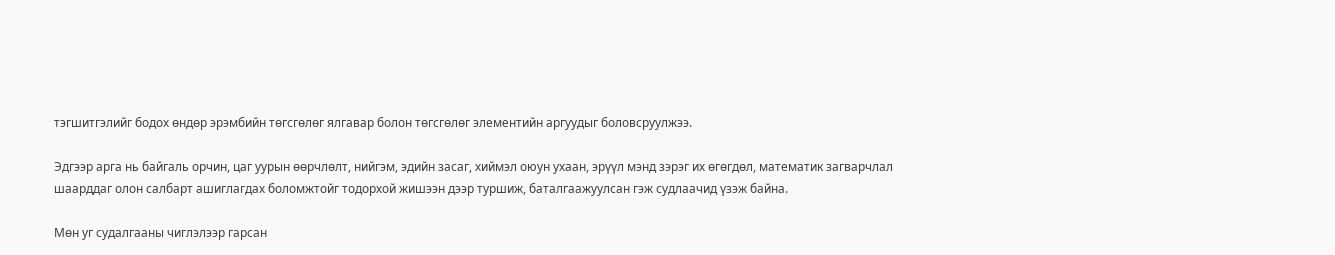тэгшитгэлийг бодох өндөр эрэмбийн төгсгөлөг ялгавар болон төгсгөлөг элементийн аргуудыг боловсруулжээ.

Эдгээр арга нь байгаль орчин, цаг уурын өөрчлөлт, нийгэм, эдийн засаг, хиймэл оюун ухаан, эрүүл мэнд зэрэг их өгөгдөл, математик загварчлал шаарддаг олон салбарт ашиглагдах боломжтойг тодорхой жишээн дээр туршиж, баталгаажуулсан гэж судлаачид үзэж байна.

Мөн уг судалгааны чиглэлээр гарсан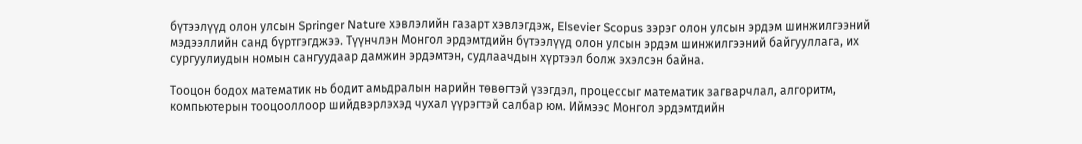бүтээлүүд олон улсын Springer Nature хэвлэлийн газарт хэвлэгдэж, Elsevier Scopus зэрэг олон улсын эрдэм шинжилгээний мэдээллийн санд бүртгэгджээ. Түүнчлэн Монгол эрдэмтдийн бүтээлүүд олон улсын эрдэм шинжилгээний байгууллага, их сургуулиудын номын сангуудаар дамжин эрдэмтэн, судлаачдын хүртээл болж эхэлсэн байна.

Тооцон бодох математик нь бодит амьдралын нарийн төвөгтэй үзэгдэл, процессыг математик загварчлал, алгоритм, компьютерын тооцооллоор шийдвэрлэхэд чухал үүрэгтэй салбар юм. Иймээс Монгол эрдэмтдийн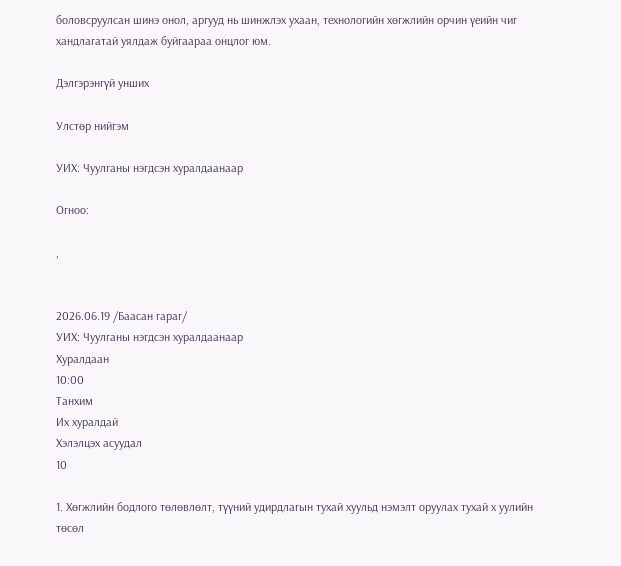боловсруулсан шинэ онол, аргууд нь шинжлэх ухаан, технологийн хөгжлийн орчин үеийн чиг хандлагатай уялдаж буйгаараа онцлог юм.

Дэлгэрэнгүй унших

Улстөр нийгэм

УИХ: Чуулганы нэгдсэн хуралдаанаар

Огноо:

,


2026.06.19 /Баасан гараг/
УИХ: Чуулганы нэгдсэн хуралдаанаар
Хуралдаан
10:00
Танхим
Их хуралдай
Хэлэлцэх асуудал
10

1. Хөгжлийн бодлого төлөвлөлт, түүний удирдлагын тухай хуульд нэмэлт оруулах тухай х уулийн төсөл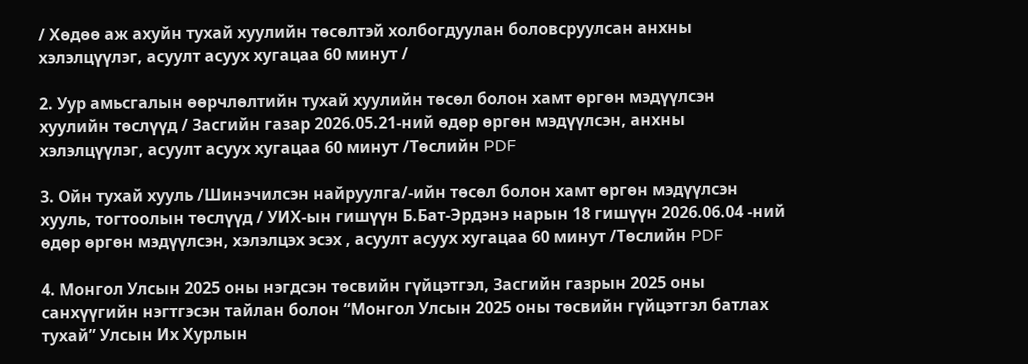/ Хөдөө аж ахуйн тухай хуулийн төсөлтэй холбогдуулан боловсруулсан анхны хэлэлцүүлэг, асуулт асуух хугацаа 60 минут /

2. Уур амьсгалын өөрчлөлтийн тухай хуулийн төсөл болон хамт өргөн мэдүүлсэн хуулийн төслүүд / Засгийн газар 2026.05.21-ний өдөр өргөн мэдүүлсэн, анхны хэлэлцүүлэг, асуулт асуух хугацаа 60 минут /Төслийн PDF

3. Ойн тухай хууль /Шинэчилсэн найруулга/-ийн төсөл болон хамт өргөн мэдүүлсэн хууль, тогтоолын төслүүд / УИХ-ын гишүүн Б.Бат-Эрдэнэ нарын 18 гишүүн 2026.06.04 -ний өдөр өргөн мэдүүлсэн, хэлэлцэх эсэх , асуулт асуух хугацаа 60 минут /Төслийн PDF

4. Монгол Улсын 2025 оны нэгдсэн төсвийн гүйцэтгэл, Засгийн газрын 2025 оны санхүүгийн нэгтгэсэн тайлан болон “Монгол Улсын 2025 оны төсвийн гүйцэтгэл батлах тухай” Улсын Их Хурлын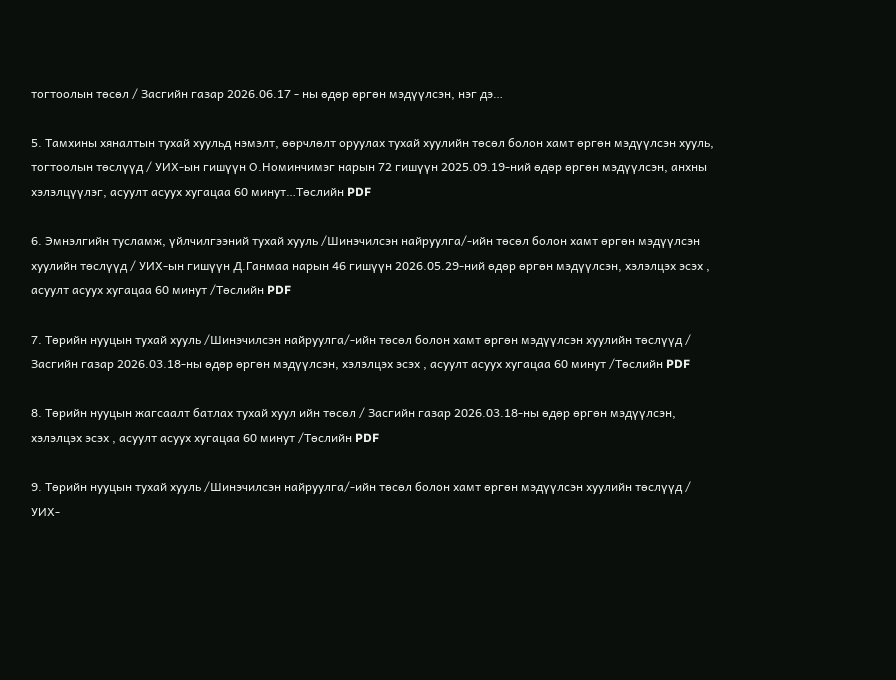тогтоолын төсөл / Засгийн газар 2026.06.17 - ны өдөр өргөн мэдүүлсэн, нэг дэ…

5. Тамхины хяналтын тухай хуульд нэмэлт, өөрчлөлт оруулах тухай хуулийн төсөл болон хамт өргөн мэдүүлсэн хууль, тогтоолын төслүүд / УИХ-ын гишүүн О.Номинчимэг нарын 72 гишүүн 2025.09.19-ний өдөр өргөн мэдүүлсэн, анхны хэлэлцүүлэг, асуулт асуух хугацаа 60 минут…Төслийн PDF

6. Эмнэлгийн тусламж, үйлчилгээний тухай хууль /Шинэчилсэн найруулга/-ийн төсөл болон хамт өргөн мэдүүлсэн хуулийн төслүүд / УИХ-ын гишүүн Д.Ганмаа нарын 46 гишүүн 2026.05.29-ний өдөр өргөн мэдүүлсэн, хэлэлцэх эсэх , асуулт асуух хугацаа 60 минут /Төслийн PDF

7. Төрийн нууцын тухай хууль /Шинэчилсэн найруулга/-ийн төсөл болон хамт өргөн мэдүүлсэн хуулийн төслүүд / Засгийн газар 2026.03.18-ны өдөр өргөн мэдүүлсэн, хэлэлцэх эсэх , асуулт асуух хугацаа 60 минут /Төслийн PDF

8. Төрийн нууцын жагсаалт батлах тухай хуул ийн төсөл / Засгийн газар 2026.03.18-ны өдөр өргөн мэдүүлсэн, хэлэлцэх эсэх , асуулт асуух хугацаа 60 минут /Төслийн PDF

9. Төрийн нууцын тухай хууль /Шинэчилсэн найруулга/-ийн төсөл болон хамт өргөн мэдүүлсэн хуулийн төслүүд / УИХ-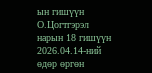ын гишүүн О.Цогтгэрэл нарын 18 гишүүн 2026.04.14-ний өдөр өргөн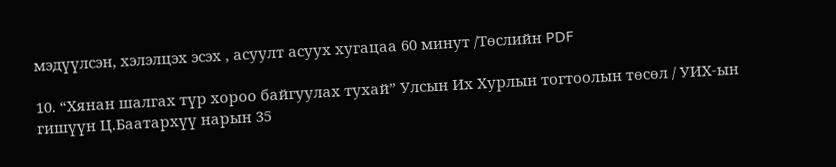мэдүүлсэн, хэлэлцэх эсэх , асуулт асуух хугацаа 60 минут /Төслийн PDF

10. “Хянан шалгах түр хороо байгуулах тухай” Улсын Их Хурлын тогтоолын төсөл / УИХ-ын гишүүн Ц.Баатархүү нарын 35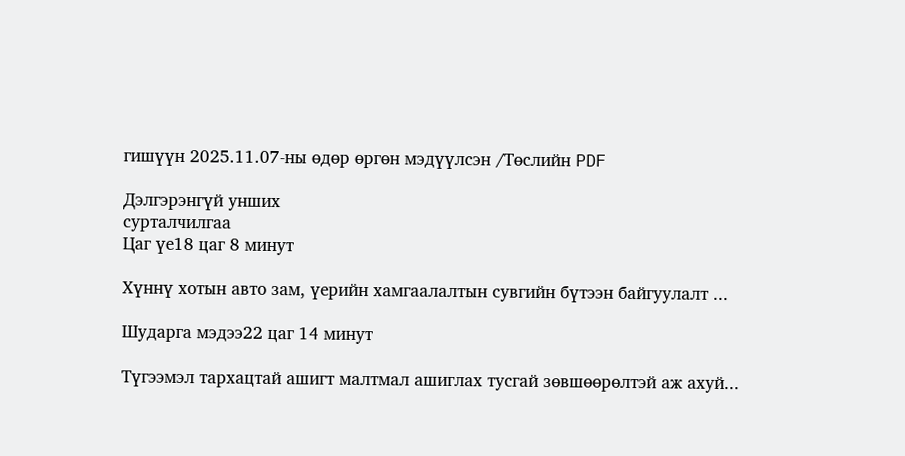гишүүн 2025.11.07-ны өдөр өргөн мэдүүлсэн /Төслийн PDF

Дэлгэрэнгүй унших
сурталчилгаа
Цаг үе18 цаг 8 минут

Хүннү хотын авто зам, үерийн хамгаалалтын сувгийн бүтээн байгуулалт ...

Шударга мэдээ22 цаг 14 минут

Түгээмэл тархацтай ашигт малтмал ашиглах тусгай зөвшөөрөлтэй аж ахуй...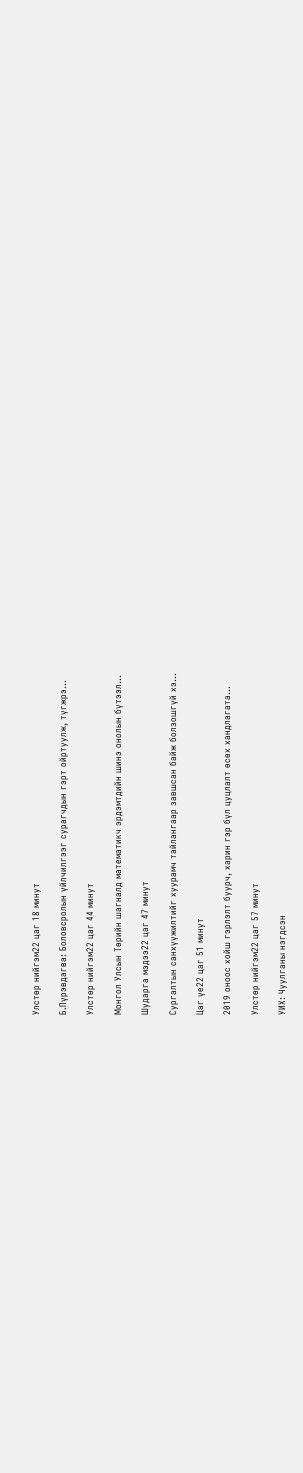Улстөр нийгэм22 цаг 18 минут

Б.Пүрэвдагва: Боловсролын үйлчилгээг сурагчдын гэрт ойртуулж, түгжрэ...

Улстөр нийгэм22 цаг 44 минут

Монгол Улсын Төрийн шагналд математикч эрдэмтдийн шинэ онолын бүтээл...

Шударга мэдээ22 цаг 47 минут

Сургалтын санхүүжилтийг хуурамч тайлангаар завшсан байж болзошгүй хэ...

Цаг үе22 цаг 51 минут

2019 оноос хойш гэрлэлт буурч, харин гэр бүл цуцлалт өсөх хандлагата...

Улстөр нийгэм22 цаг 57 минут

УИХ: Чуулганы нэгдсэн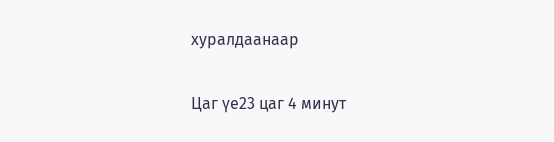хуралдаанаар

Цаг үе23 цаг 4 минут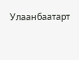Улаанбаатарт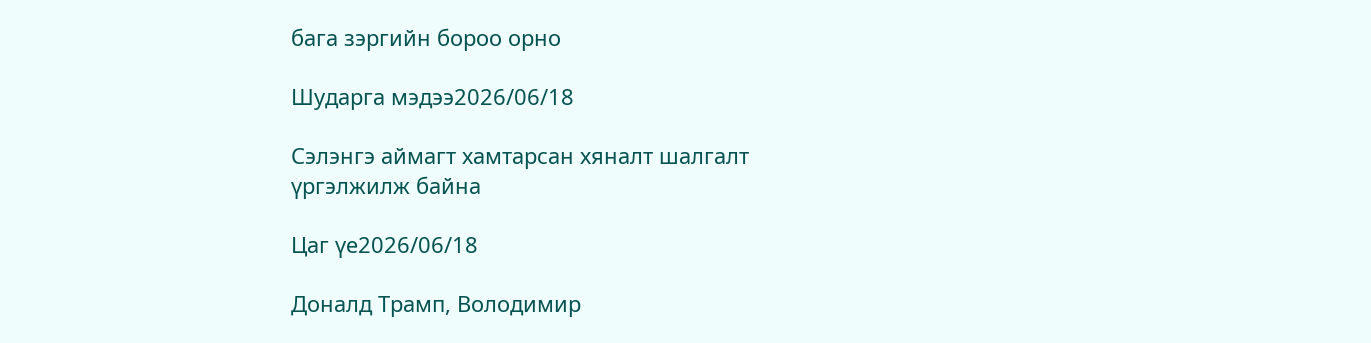бага зэргийн бороо орно

Шударга мэдээ2026/06/18

Сэлэнгэ аймагт хамтарсан хяналт шалгалт үргэлжилж байна

Цаг үе2026/06/18

Доналд Трамп, Володимир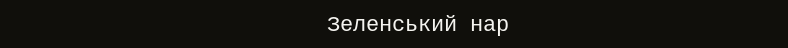Зеленський нар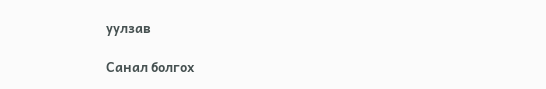уулзав

Санал болгох